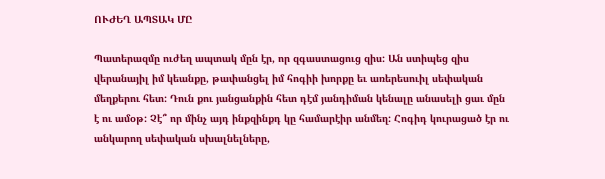ՈՒԺԵՂ ԱՊՏԱԿ ՄԸ

Պատերազմը ուժեղ ապտակ մըն էր, որ զգաստացուց զիս: Ան ստիպեց զիս վերանայիլ իմ կեանքը, թափանցել իմ հոգիի խորքը եւ առերեսուիլ սեփական մեղքերու հետ: Դուն քու յանցանքին հետ դէմ յանդիման կենալը անասելի ցաւ մըն է ու ամօթ: Չէ՞ որ մինչ այդ ինքզինքդ կը համարէիր անմեղ: Հոգիդ կուրացած էր ու անկարող սեփական սխալնելները,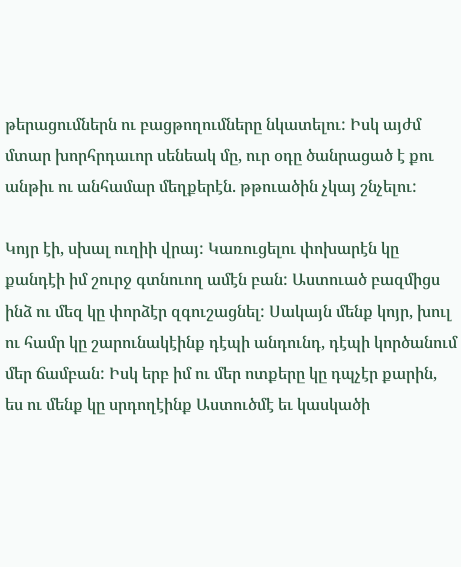թերացումներն ու բացթողումները նկատելու: Իսկ այժմ մտար խորհրդաւոր սենեակ մը, ուր օդը ծանրացած է քու անթիւ ու անհամար մեղքերէն. թթուածին չկայ շնչելու:

Կոյր էի, սխալ ուղիի վրայ: Կառուցելու փոխարէն կը քանդէի իմ շուրջ գտնուող ամէն բան: Աստուած բազմիցս ինձ ու մեզ կը փորձէր զգուշացնել: Սակայն մենք կոյր, խուլ ու համր կը շարունակէինք դէպի անդունդ, դէպի կործանում մեր ճամբան: Իսկ երբ իմ ու մեր ոտքերը կը դպչէր քարին, ես ու մենք կը սրդողէինք Աստուծմէ եւ կասկածի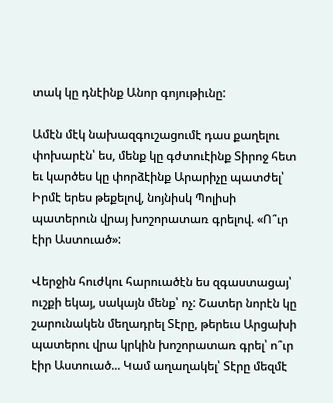տակ կը դնէինք Անոր գոյութիւնը:

Ամէն մէկ նախազգուշացումէ դաս քաղելու փոխարէն՝ ես, մենք կը գժտուէինք Տիրոջ հետ եւ կարծես կը փորձէինք Արարիչը պատժել՝ Իրմէ երես թեքելով, նոյնիսկ Պոլիսի պատերուն վրայ խոշորատառ գրելով. «Ո՞ւր էիր Աստուած»:

Վերջին հուժկու հարուածէն ես զգաստացայ՝ ուշքի եկայ, սակայն մենք՝ ոչ: Շատեր նորէն կը շարունակեն մեղադրել Տէրը, թերեւս Արցախի պատերու վրա կրկին խոշորատառ գրել՝ ո՞ւր էիր Աստուած... Կամ աղաղակել՝ Տէրը մեզմէ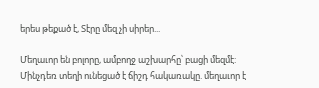երես թեքած է, Տէրը մեզ չի սիրեր...

Մեղաւոր են բոլորը, ամբողջ աշխարհը՝ բացի մեզմէ: Մինչդեռ տեղի ունեցած է ճիշդ հակառակը. մեղաւոր է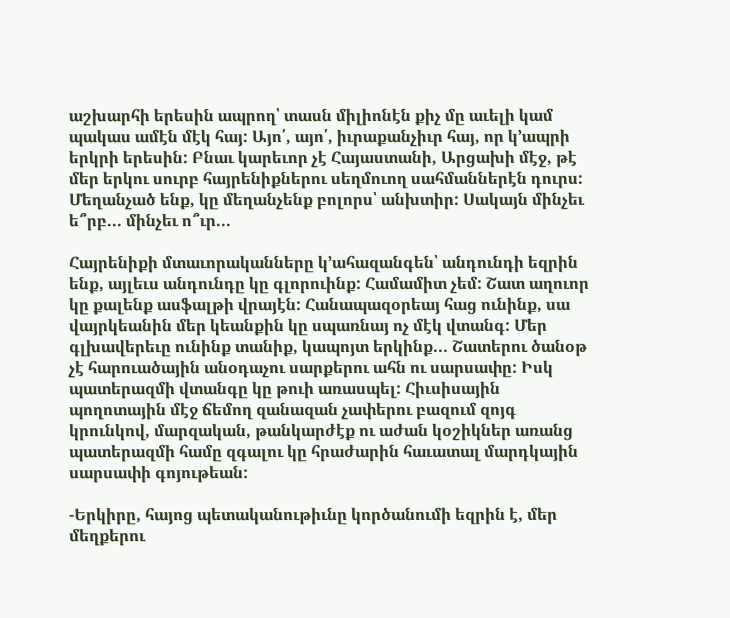աշխարհի երեսին ապրող՝ տասն միլիոնէն քիչ մը աւելի կամ պակաս ամէն մէկ հայ: Այո՛, այո՛, իւրաքանչիւր հայ, որ կ՚ապրի երկրի երեսին: Բնաւ կարեւոր չէ Հայաստանի, Արցախի մէջ, թէ մեր երկու սուրբ հայրենիքներու սեղմուող սահմաններէն դուրս: Մեղանչած ենք, կը մեղանչենք բոլորս՝ անխտիր: Սակայն մինչեւ ե՞րբ... մինչեւ ո՞ւր...

Հայրենիքի մտաւորականները կ՚ահազանգեն՝ անդունդի եզրին ենք, այլեւս անդունդը կը գլորուինք: Համամիտ չեմ: Շատ աղուոր կը քալենք ասֆալթի վրայէն: Հանապազօրեայ հաց ունինք, սա վայրկեանին մեր կեանքին կը սպառնայ ոչ մէկ վտանգ: Մեր գլխավերեւը ունինք տանիք, կապոյտ երկինք... Շատերու ծանօթ չէ հարուածային անօդաչու սարքերու ահն ու սարսափը: Իսկ պատերազմի վտանգը կը թուի առասպել: Հիւսիսային պողոտային մէջ ճեմող զանազան չափերու բազում զոյգ կրունկով, մարզական, թանկարժէք ու աժան կօշիկներ առանց պատերազմի համը զգալու կը հրաժարին հաւատալ մարդկային սարսափի գոյութեան:

-Երկիրը, հայոց պետականութիւնը կործանումի եզրին է, մեր մեղքերու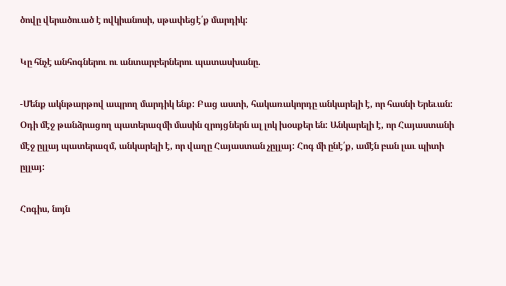ծովը վերածուած է ովկիանոսի, սթափեցէ՛ք մարդիկ:

Կը հնչէ անհոգներու ու անտարբերներու պատասխանը.

-Մենք ակնթարթով ապրող մարդիկ ենք: Բաց աստի, հակառակորդը անկարելի է, որ հասնի Երեւան: Օդի մէջ թանձրացող պատերազմի մասին զրոյցներն ալ լոկ խօսքեր են: Անկարելի է, որ Հայաստանի մէջ ըլլայ պատերազմ, անկարելի է, որ վաղը Հայաստան չըլլայ: Հոգ մի ընէ՛ք, ամէն բան լաւ պիտի ըլլայ:

Հոգիս, նոյն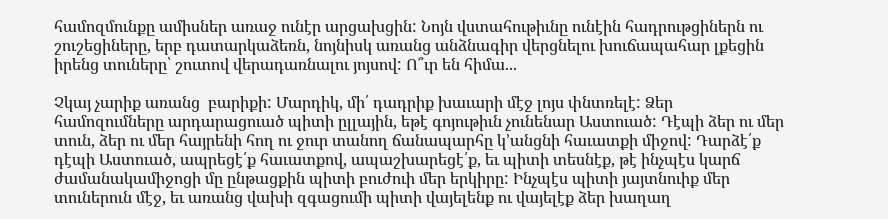համոզմունքը ամիսներ առաջ ունէր արցախցին: Նոյն վստահութիւնը ունէին հադրութցիներն ու շուշեցիները, երբ դատարկաձեռն, նոյնիսկ առանց անձնագիր վերցնելու խուճապահար լքեցին իրենց տուները՝ շուտով վերադառնալու յոյսով: Ո՞ւր են հիմա...

Չկայ չարիք առանց  բարիքի: Մարդիկ, մի՛ դադրիք խաւարի մէջ լոյս փնտռելէ: Ձեր համոզումները արդարացուած պիտի ըլլային, եթէ գոյութիւն չունենար Աստուած: Դէպի ձեր ու մեր տուն, ձեր ու մեր հայրենի հող ու ջուր տանող ճանապարհը կ՚անցնի հաւատքի միջով: Դարձէ՛ք դէպի Աստուած, ապրեցէ՛ք հաւատքով, ապաշխարեցէ՛ք, եւ պիտի տեսնէք, թէ ինչպէս կարճ ժամանակամիջոցի մը ընթացքին պիտի բուժուի մեր երկիրը: Ինչպէս պիտի յայտնուիք մեր տուներուն մէջ, եւ առանց վախի զգացումի պիտի վայելենք ու վայելէք ձեր խաղաղ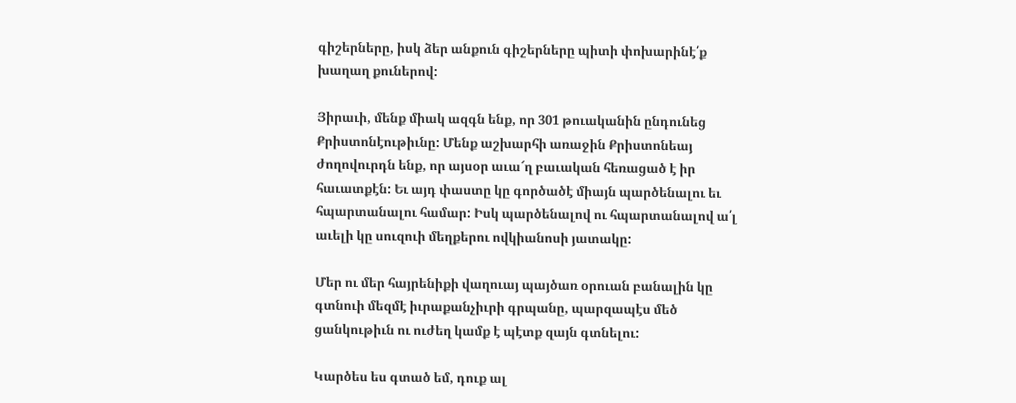գիշերները, իսկ ձեր անքուն գիշերները պիտի փոխարինէ՛ք խաղաղ քուներով:

Յիրաւի, մենք միակ ազգն ենք, որ 301 թուականին ընդունեց Քրիստոնէութիւնը: Մենք աշխարհի առաջին Քրիստոնեայ ժողովուրդն ենք, որ այսօր աւա՜ղ բաւական հեռացած է իր հաւատքէն: Եւ այդ փաստը կը գործածէ միայն պարծենալու եւ հպարտանալու համար: Իսկ պարծենալով ու հպարտանալով ա՛լ աւելի կը սուզուի մեղքերու ովկիանոսի յատակը:

Մեր ու մեր հայրենիքի վաղուայ պայծառ օրուան բանալին կը գտնուի մեզմէ իւրաքանչիւրի գրպանը, պարզապէս մեծ ցանկութիւն ու ուժեղ կամք է պէտք զայն գտնելու:

Կարծես ես գտած եմ, դուք ալ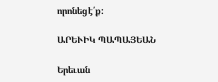որոնեցէ՛ք:

ԱՐԵՒԻԿ ՊԱՊԱՅԵԱՆ

Երեւան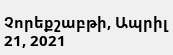Չորեքշաբթի, Ապրիլ 21, 2021